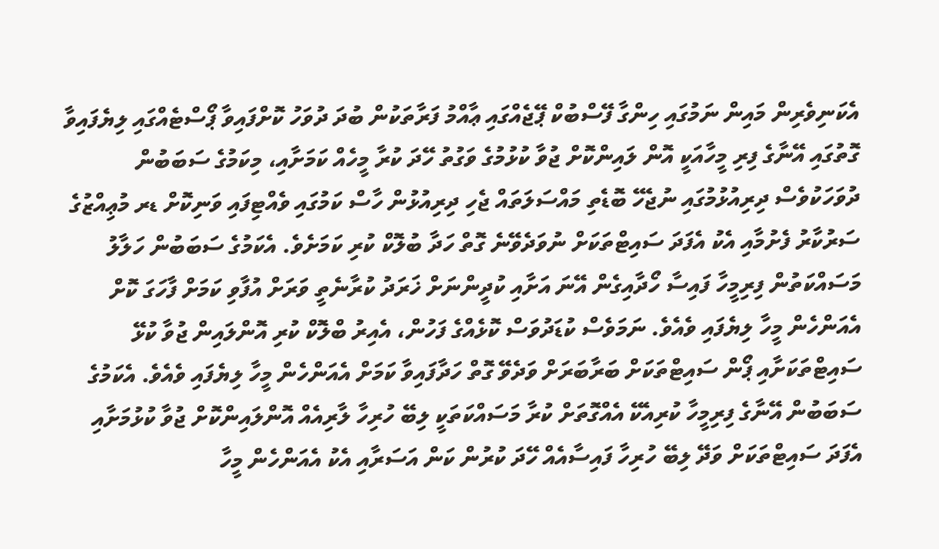އެކަނިވެރިން މައިން ނަމުގައި ހިންގާ ފޭސްބުކް ޕޭޖެއްގައި ޢާއްމު ފަރާތަކުން ބުދަ ދުވަހު ކޮށްފައިވާ ޕޯސްޓެއްގައި ލިޔެފައިވާ ގޮތުގައި އޭނާގެ ފިރި މީހާއަކީ އޮން ލައިންކޮށް ޖުވާ ކުޅުމުގެ ވަގުތު ހޭދަ ކުރާ މީހެއް ކަމަށާއި، މިކަމުގެ ސަބަބުން ދުވަހަކުވެސް ދިރިއުޅުމުގައި ނުޖެހޭ ބޮޑެތި މައްސަލަތައް ޖެހި ދިރިއުޅުން ހާސް ކަމުގައި ވެއްޓިފައި ވަނިކޮށް ޑރ މުޢިއްޒުގެ ސަރުކާރު ފެށުމާއި އެކު އެފަދަ ސައިޓްތަކަށް ނުވަދެވޭނެ ގޮތް ހަދާ ބުލޮކް ކުރި ކަމަށެވެ. އެކަމުގެ ސަބަބުން ހަލާލު މަސައްކަތުން ފިރިމީހާ ފައިސާ ހޯދާއިގެން އޭނަ އަށާއި ކުދީންނަށް ޚަރަދު ކުރާނެތީ ވަރަށް އުފާވި ކަމަށް ފާހަގަ ކޮށް އެއަންހެން މީހާ ލިޔެފައި ވެއެވެ. ނަމަވެސް ކުޑަދުވަސް ކޮޅެއްގެ ފަހުން، އެއިރު ބްލޮކް ކުރި އޮންލައިން ޖުވާ ކުޅޭ ސައިޓްތަކަށާއި ޕޯން ސައިޓްތަކަށް ބަރާބަރަށް ވަދެވޭ ގޮތް ހަދާފައިވާ ކަމަށް އެއަންހެން މީހާ ލިޔެފައި ވެއެވެ. އެކަމުގެ ސަބަބުން އޭނާގެ ފިރިމީހާ ކުރިއެކޭ އެއްގޮތަށް ކުރާ މަސައްކަތަކީ ލިބޭ ހުރިހާ ލާރިއެއް އޮންލައިންކޮށް ޖުވާ ކުޅުމަށާއި އެފަދަ ސައިޓްތަކަށް ވަދޭ ލިބޭ ހުރިހާ ފައިސާއެއް ހޭދަ ކުރުން ކަން އަސަރާއި އެކު އެއަންހެން މީހާ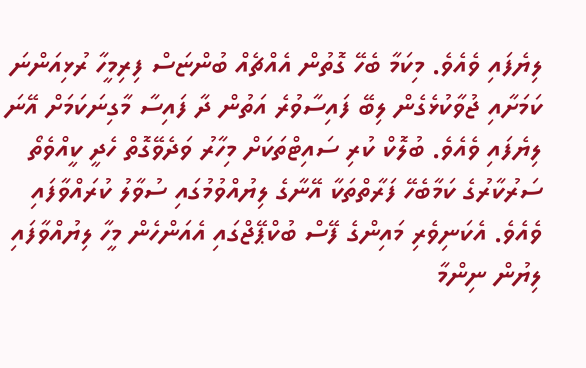ލިޔެފައި ވެއެވެ. މިކަމާ ބެހޭ ގޮތުން އެއްޗެއް ބުންޏަސް ފިރިމީހާ ރުޅިއަންނަ ކަމަށާއި ޖުވާކުޅެގެން ލިބޭ ފައިސާވުރެ އަތުން ދާ ފައިސާ މާގިނަކަމަށް އޭނަ ލިޔެފައި ވެއެވެ. ބުލޮކް ކުރި ސައިޓްތަކަށް މިހާރު ވަދެވޭގޮތް ހެދީ ކީއްވެތޯ ސަރުކާރުގެ ކަމާބެހޭ ފަރާތްތަކާ އޭނާގެ ލިޔުއްވުމުގައި ސުވާލު ކުރައްވާފައި ވެއެވެ. އެކަނިވެރި މައިންގެ ފޭސް ބުކްޕޭޖްގައި އެއަންހެން މީހާ ލިޔުއްވާފައި ލިޔުން ނިންމާ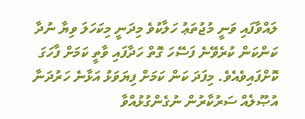ލައްވާފައި ވަނީ މުޖުތަޢު ހަލާކުވެ މިދަނީ މިކަހަލަ ވިޔާ ނުދާ ކަންކަން ކުރެވޭނެ ފަސޭހަ ގޮތް ހަދާފައި ވާތީ ކަމަށް ފާހަގަ ކޮށްފައިވެއެވެ. މިފަދަ ކަން ކަމަށް ފިޔަވަޅު އަޅާނެ ހަރުދަނާ އުޞޫލެއް ސަރުކާރުން ނުގެންގުޅުއްވާ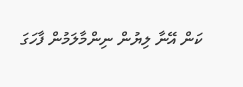ކަން އޭނާ ލިޔުން ނިންމާލަމުން ފާހަގަ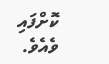ކޮށްފައި ވެއެވެ.